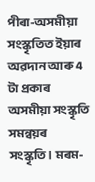পীৰা-অসমীয়া সংস্কৃতিত ইয়াৰ অৱদান আৰু 4 টা প্ৰকাৰ
অসমীয়া সংস্কৃতি সমন্বয়ৰ সংস্কৃতি। মৰম-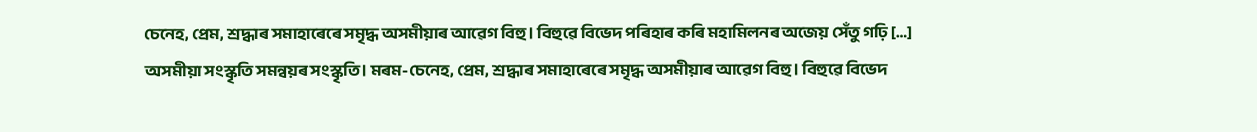চেনেহ, প্ৰেম, শ্ৰদ্ধাৰ সমাহাৰেৰে সমৃদ্ধ অসমীয়াৰ আৱেগ বিহু। বিহুৱে বিভেদ পৰিহাৰ কৰি মহামিলনৰ অজেয় সেঁতু গঢ়ি […]
অসমীয়া সংস্কৃতি সমন্বয়ৰ সংস্কৃতি। মৰম-চেনেহ, প্ৰেম, শ্ৰদ্ধাৰ সমাহাৰেৰে সমৃদ্ধ অসমীয়াৰ আৱেগ বিহু। বিহুৱে বিভেদ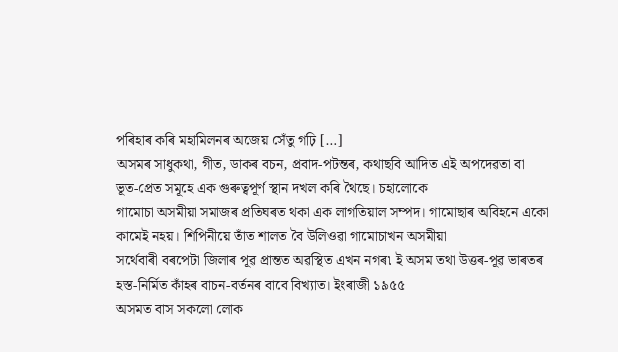পৰিহাৰ কৰি মহামিলনৰ অজেয় সেঁতু গঢ়ি […]
অসমৰ সাধুকথা, গীত, ডাকৰ বচন, প্ৰবাদ-পটন্তৰ, কথাছবি আদিত এই অপদেৱতা বা ভূত-প্ৰেত সমূহে এক গুৰুত্বপূৰ্ণ স্থান দখল কৰি থৈছে। চহালোকে
গামোচা অসমীয়া সমাজৰ প্ৰতিঘৰত থকা এক লাগতিয়াল সম্পদ। গামোছাৰ অবিহনে একো কামেই নহয়। শিপিনীয়ে তাঁত শালত বৈ উলিওৱা গামোচাখন অসমীয়া
সৰ্থেবাৰী বৰপেটা জিলাৰ পূৱ প্ৰান্তত অৱস্থিত এখন নগৰ৷ ই অসম তথা উত্তৰ-পূৱ ভাৰতৰ হস্ত-নিৰ্মিত কাঁহৰ বাচন-বৰ্তনৰ বাবে বিখ্যাত। ইংৰাজী ১৯৫৫
অসমত বাস সকলো লোক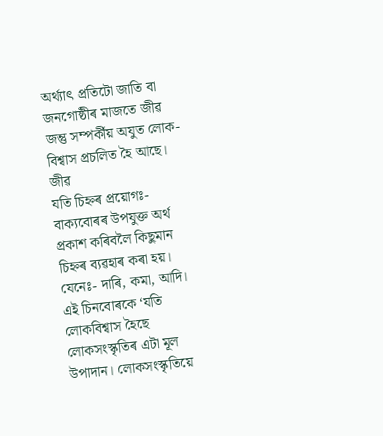অৰ্থ্যাৎ প্ৰতিটো জাতি বা জনগোষ্ঠীৰ মাজতে জীৱ জন্তু সম্পৰ্কীয় অযুত লোক- বিশ্বাস প্ৰচলিত হৈ আছে। জীৱ
যতি চিহ্নৰ প্ৰয়োগঃ- বাক্যবোৰৰ উপযুক্ত অৰ্থ প্ৰকাশ কৰিবলৈ কিছুমান চিহ্নৰ ব্যৱহাৰ কৰা হয়। যেনেঃ- দাৰি, কমা, আদি। এই চিনবোৰকে ‘যতি
লোকবিশ্বাস হৈছে লোকসংস্কৃতিৰ এটা মূল উপাদান। লোকসংস্কৃতিয়ে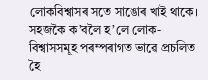লোকবিশ্বাসৰ সতে সাঙোৰ খাই থাকে। সহজকৈ ক’বলৈ হ’লে লোক-বিশ্বাসসমূহ পৰম্পৰাগত ভাৱে প্ৰচলিত হৈ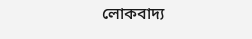লোকবাদ্য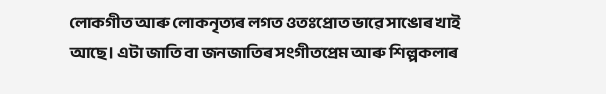লোকগীত আৰু লোকনৃত্যৰ লগত ওতঃপ্ৰোত ভাৱে সাঙোৰ খাই আছে। এটা জাতি বা জনজাতিৰ সংগীতপ্ৰেম আৰু শিল্পকলাৰ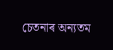চেতনাৰ অন্যতম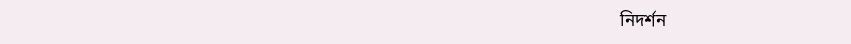নিদৰ্শন